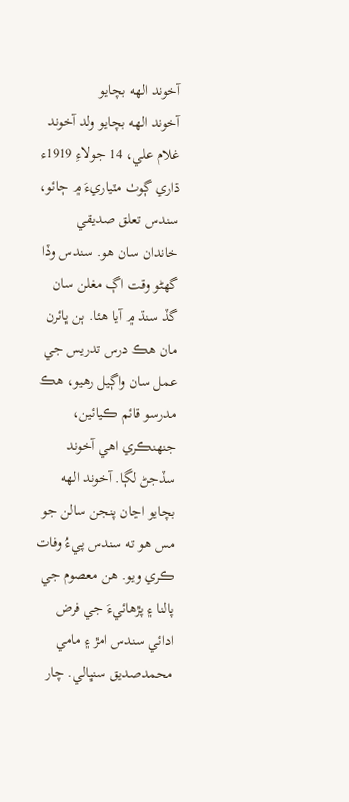آخوند الهه بچايو
آخوند الهه بچايو ولد آخوند غلام علي، 14 جولاءِ 1919ء ڌاري ڳوٺ مٽياريءَ ۾ ڄائو، سندس تعلق صديقي خاندان سان هو. سندس وڏا گهڻو وقت اڳ مغلن سان گڏ سنڌ ۾ آيا هئا. ٻن ڀائرن مان هڪ درس تدريس جي عمل سان واڳيل رهيو، هڪ مدرسو قائم ڪيائين، جنهنڪري اهي آخوند سڏجڻ لڳا. آخوند الهه بچايو اڃان پنجن سالن جو مس هو ته سندس پيءُ وفات ڪري ويو. هن معصوم جي پالنا ۽ پڙهائيءَ جي فرض ادائي سندس امڙ ۽ مامي محمدصديق سنڀالي. چار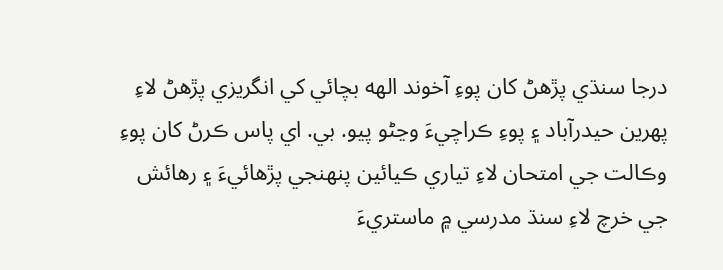درجا سنڌي پڙهڻ کان پوءِ آخوند الهه بچائي کي انگريزي پڙهڻ لاءِ پهرين حيدرآباد ۽ پوءِ ڪراچيءَ وڃڻو پيو. بي. اي پاس ڪرڻ کان پوءِ وڪالت جي امتحان لاءِ تياري ڪيائين پنهنجي پڙهائيءَ ۽ رهائش جي خرچ لاءِ سنڌ مدرسي ۾ ماستريءَ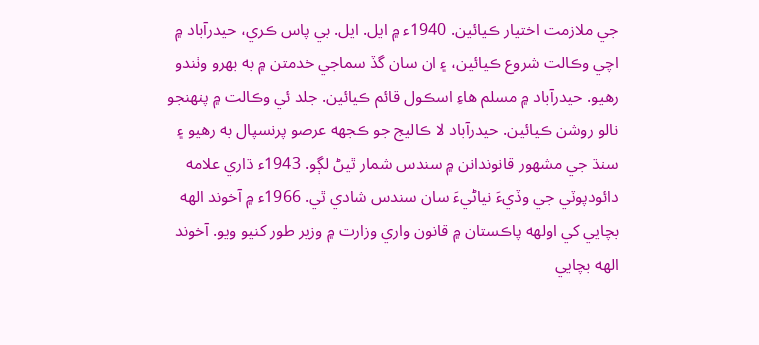جي ملازمت اختيار ڪيائين. 1940ء ۾ ايل. ايل. بي پاس ڪري، حيدرآباد ۾ اچي وڪالت شروع ڪيائين، ۽ ان سان گڏ سماجي خدمتن ۾ به بهرو وٺندو رهيو. حيدرآباد ۾ مسلم هاءِ اسڪول قائم ڪيائين. جلد ئي وڪالت ۾ پنهنجو نالو روشن ڪيائين. حيدرآباد لا ڪاليج جو ڪجهه عرصو پرنسپال به رهيو ۽ سنڌ جي مشهور قانوندانن ۾ سندس شمار ٿيڻ لڳو. 1943ء ڌاري علامه دائودپوٽي جي وڏيءَ نياڻيءَ سان سندس شادي ٿي. 1966ء ۾ آخوند الهه بچايي کي اولهه پاڪستان ۾ قانون واري وزارت ۾ وزير طور کنيو ويو. آخوند الهه بچايي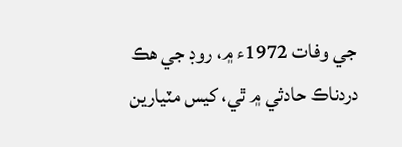جي وفات 1972ء ۾، روڊ جي هڪ دردناڪ حادثي ۾ ٿي، کيس مٽيارين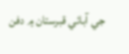جي آبائي قبرستان ۾ دفن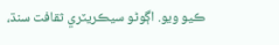ڪيو ويو. اڳوڻو سيڪريٽري ثقافت سنڌ،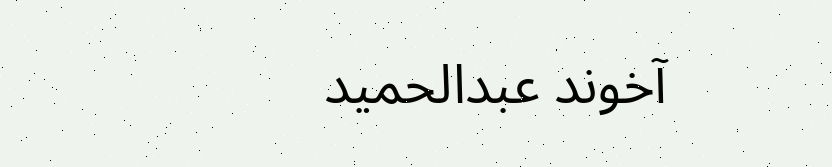آخوند عبدالحميد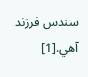سندس فرزند آهي.[1]